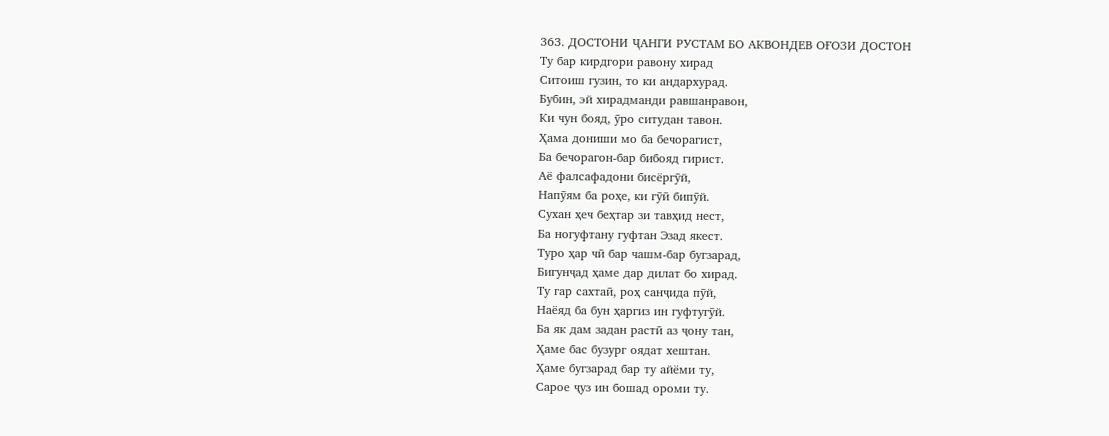363. ДОСТОНИ ҶАНГИ РУСТАМ БО АКВОНДЕВ ОҒОЗИ ДОСТОН
Ту бар кирдгори равону хирад
Ситоиш гузин, то ки андархурад.
Бубин, эй хирадманди равшанравон,
Ки чун бояд, ӯро ситудан тавон.
Ҳама дониши мо ба бечорагист,
Ба бечорагон-бар бибояд гирист.
Аё фалсафадони бисёргӯй,
Напӯям ба роҳе, ки гӯӣ бипӯй.
Сухан ҳеч беҳтар зи тавҳид нест,
Ба ногуфтану гуфтан Эзад якест.
Туро ҳар чӣ бар чашм-бар бугзарад,
Бигунҷад ҳаме дар дилат бо хирад.
Ту гар сахтаӣ, роҳ санҷида пӯй,
Наёяд ба бун ҳаргиз ин гуфтугӯй.
Ба як дам задан растӣ аз ҷону тан,
Ҳаме бас бузург оядат хештан.
Ҳаме бугзарад бар ту айёми ту,
Сарое ҷуз ин бошад ороми ту.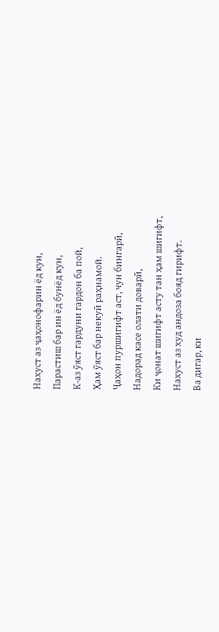Нахуст аз ҷаҳонофарин ёд кун,
Парастиш бар ин ёд бунёд кун,
К-аз ӯяст гардуни гардон ба пой,
Ҳам ӯяст бар некуӣ раҳнамой.
Ҷаҳон пуршигифт аст, чун бингарӣ,
Надорад касе олати доварӣ,
Ки ҷонат шигифт асту тан ҳам шигифт,
Нахуст аз худ андоза бояд гирифт.
Ва дигар, ки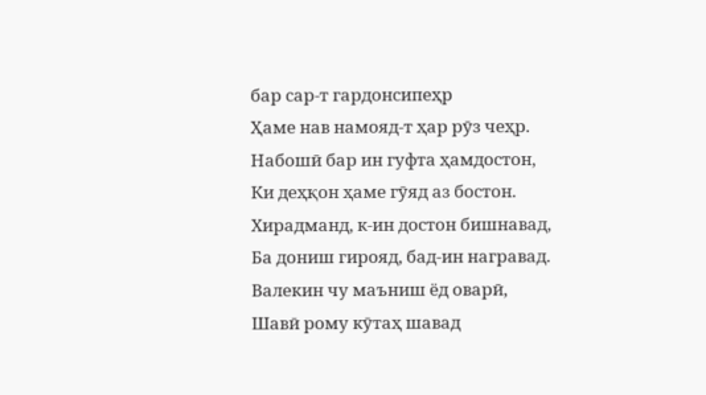бар сар-т гардонсипеҳр
Ҳаме нав намояд-т ҳар рӯз чеҳр.
Набошӣ бар ин гуфта ҳамдостон,
Ки деҳқон ҳаме гӯяд аз бостон.
Хирадманд, к-ин достон бишнавад,
Ба дониш гирояд, бад-ин награвад.
Валекин чу маъниш ёд оварӣ,
Шавӣ рому кӯтаҳ шавад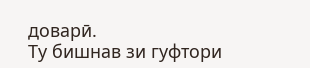доварӣ.
Ту бишнав зи гуфтори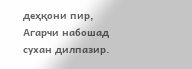деҳқони пир,
Агарчи набошад сухан дилпазир.